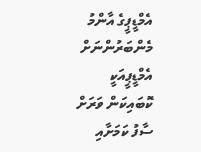އެމްޑީޕީގެ އާންމު މެންބަރުންނަށް އެމްޑީޕީއަކީ ކޮބައިކަން ވަރަށް ސާފު ކަމަށާއި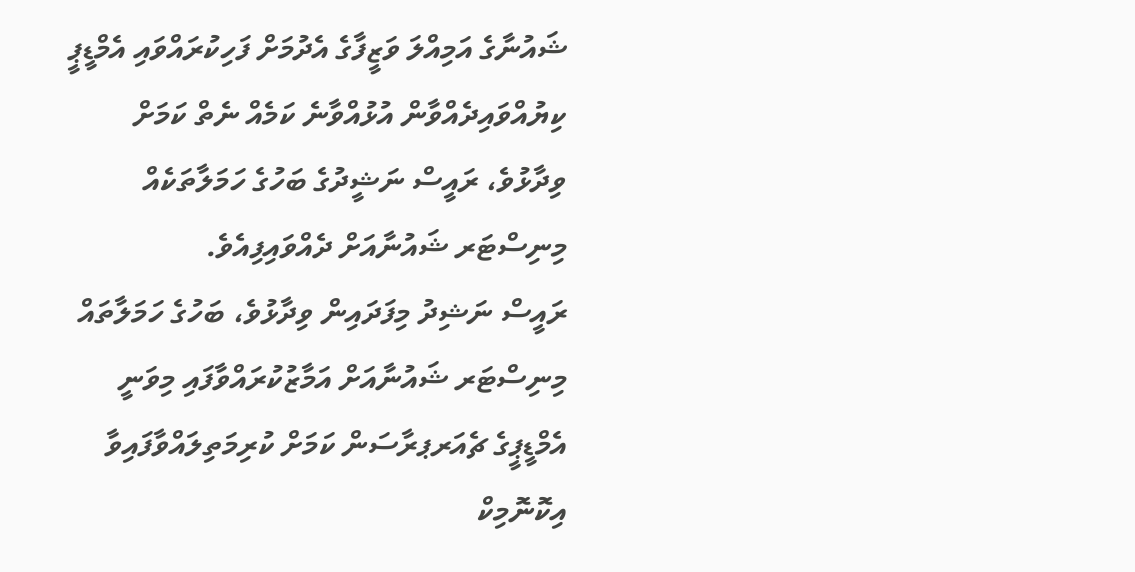ޝައުނާގެ އަމިއްލަ ވަޒީފާގެ އެދުމަށް ފަހިކުރައްވައި އެމްޑީޕީ ކިޔުއްވައިދެއްވާން އުޅުއްވާނެ ކަމެއް ނެތް ކަމަށް ވިދާޅުވެ، ރައީސް ނަޝީދުގެ ބަހުގެ ހަމަލާތަކެއް މިނިސްޓަރ ޝައުނާއަށް ދެއްވައިފިއެވެ.
ރައީސް ނަޝިދު މިފަދައިން ވިދާޅުވެ، ބަހުގެ ހަމަލާތައް މިނިސްޓަރ ޝައުނާއަށް އަމާޒުކުރައްވާފައި މިވަނީ އެމްޑީޕީގެ ޗެއަރޕރާސަން ކަމަށް ކުރިމަތިލައްވާފައިވާ އިކޮނޮމިކް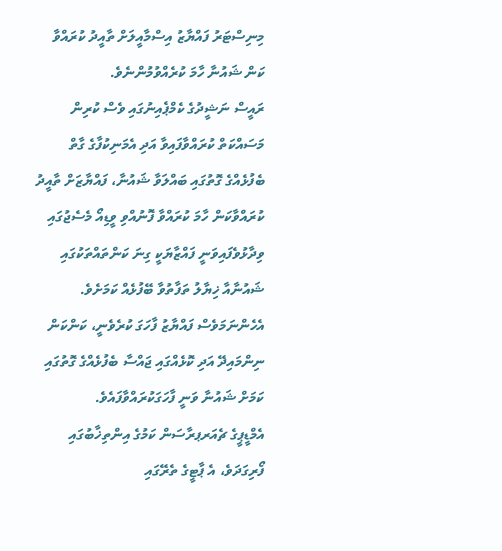މިނިސްޓަރު ފައްޔާޒު އިސްމާއީލަށް ތާއީދު ކުރައްވާ ކަން ޝައުނާ ހާމަ ކުރެއްވުމުންނެވެ.
ރައީސް ނަޝީދުގެ ކެމްޕެއިނުގައި ވެސް ކުރިން މަސައްކަތް ކުރައްވާފައިވާ އަދި އެމަނިކުފާގެ ގާތް ބެފުޅެއްގެ ގޮތުގައި ބައްލަވާ ޝައުނާ، ފައްޔާޒަށް ތާއީދު ކުރައްވާކަން ހާމަ ކުރައްވާ ފޮނުއްވި ވީޑިއޯ މެސެޖުގައި ވިދާޅުވެފައިވަނީ ފައްޒާޔަކީ ގިނަ ކަންތައްތަކުގައި ޝައުނާއާ ޚިޔާލު ތަފާތުވާ ބޭފުޅެއް ކަމަށެވެ.
އެހެންނަމަވެސް ފައްޔާޒު ފާހަގަ ކުރެވެނީ، ކަންކަން ނިންމައިދޭ އަދި ކޮޅެއްގައި ޖައްސާ ބެފުޅެއްގެ ގޮތުގައި ކަމަށް ޝައުނާ ވަނީ ފާހަގަކުރައްވާފައެވެ.
އެމްޑީޕީގެ ޗެއަރޕރާސަން ކަމުގެ އިންތިޚާބުގައި ފޯރިގަދަވެ، އެ ޕާޓީގެ ތެރޭގައި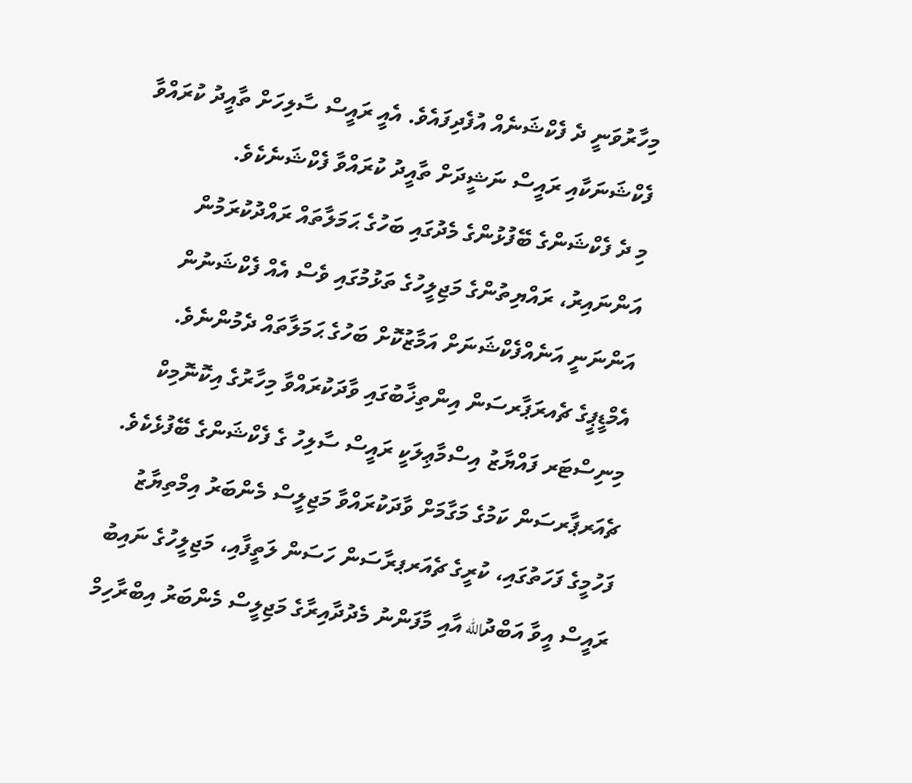މިހާރުވަނީ ދެ ފެކްޝަނެއް އުފެދިފައެވެ. އެއީ ރައީސް ސާލިހަށް ތާއީދު ކުރައްވާ ފެކްޝަނަކާއި ރައީސް ނަޝީދަށް ތާއީދު ކުރައްވާ ފެކްޝަނެކެވެ.
މި ދެ ފެކްޝަންގެ ބޭފުޅުންގެ މެދުގައި ބަހުގެ ޙަމަލާތައް ރައްދުކުރަމުން އަންނައިރު، ރައްޔިތުންގެ މަޖިލީހުގެ ތަޅުމުގައި ވެސް އެއް ފެކްޝަނުން އަންނަނީ އަނެއްފެކްޝަނަށް އަމާޒުކޮށް ބަހުގެ ޙަމަލާތައް ދެމުންނެވެ.
އެމްޑީޕީގެ ޗެއރަޕާރސަން އިންތިޚާބުގައި ވާދަކުރައްވާ މިހާރުގެ އިކޮނޮމިކް މިނިސްޓަރ ފައްޔާޒު އިސްމާޢިލަކީ ރައީސް ސާލިހު ގެ ފެކްޝަންގެ ބޭފުޅެކެވެ.
ޗެއަރޕާރސަން ކަމުގެ މަގާމަށް ވާދަކުރައްވާ މަޖިލީސް މެންބަރު އިމްތިޔާޒު ފަހުމީގެ ފަހަތުގައި، ކުރީގެ ޗެއަރޕރާސަން ހަސަން ލަތީފާއި، މަޖިލީހުގެ ނައިބު ރައީސް އީވާ އަބްދުالله އާއި މާފަންނު މެދުދާއިރާގެ މަޖިލީސް މެންބަރު އިބްރާހިމް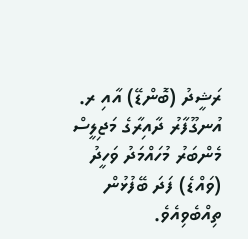ރަޝީދު (ބޮންޑޭ) އާއި ރ. އުނގޫފާރު ދާއިރާގެ މަޖިލީސް މެންބަރު މުހައްމަދު ވަހީދު (ވައްޑެ) ފަދަ ބޭފުޅުން ތިއްބެވިއެވެ.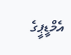އެމްޑީޕީގެ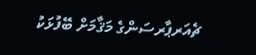ޗެއަރޕާރސަންގެ މަޤާމަށް ބޭފުޅަކު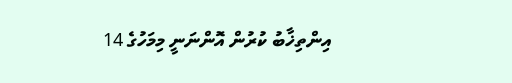އިންތިޚާބު ކުރުން އޮންނަނީ މިމަހުގެ 14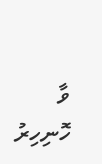ވާ ހޮނިހިރު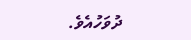ދުވަހުއެވެ.